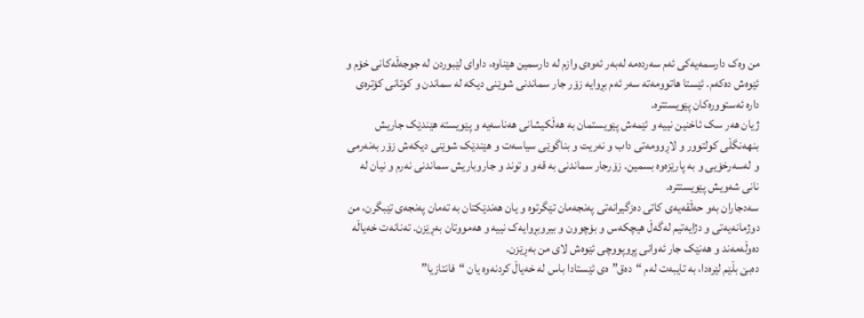من وەک دارسمەیەکی ئەم سەردەمە لەبەر ئەوەی وازم لە دارسمین هێناوە، داوای لێبوردن لە جوجەڵەکانی خۆم و ئێوەش دەکەم. ئێستا هاتوومەتە سەر ئەم بڕوایە زۆر جار سماندنی شوێنی دیکە لە سماندن و کوتانی کۆترەی دارە ئەستوورەکان پێویستترە.
ژیان هەر سک ئاخنین نییە و ئێمەش پێویستمان بە هەڵکیشانی هەناسەیە و پێویستە هێندێک جاریش بنهەنگڵی کولتوور و لاڕوومەتی داب و نەریت و بناگوێی سیاسەت و هێندێک شوێنی دیکەش زۆر بەنەرمی و لەسەرخۆیی و بە پارێزەوە بسمین. زۆرجار سماندنی بە قەو و توند و جاروباریش سماندنی نەرم و نیان لە نانی شەویش پێویستترە.
سەدجاران بەو حەڵقەیەی کاتی دەزگیرانەتی پەنجەمان تێگرتوە و یان هەندێکتان بە تەمان پەنجەی تێبگرن، من دوژمانەیەتی و دژایەتیم لەگەڵ هیچکەس و بۆچوون و بیروبڕوایەک نییە و هەمووتان بەڕێزن. تەنانەت خەیاڵە دەوڵەمەند و هەنێک جار ئەوانی پڕوپووچی ئێوەش لای من بەڕێزن.
دەبێ بڵێم لێرەدا، بە تایبەت لەم “دەق”ەی ئێستادا باس لە خەیاڵ کردنەوە یان “فانتازیا”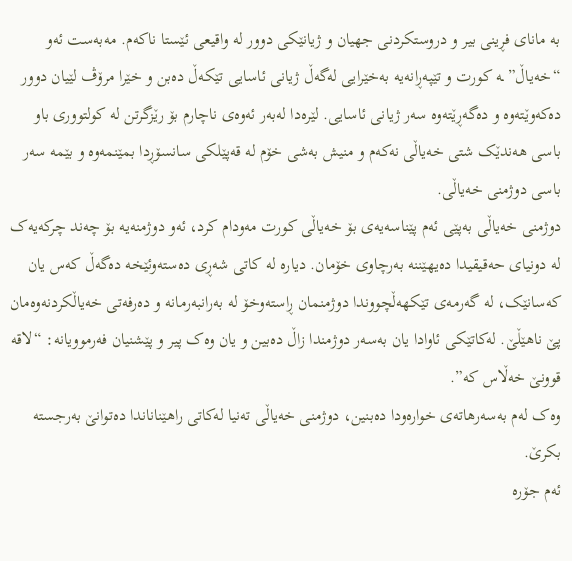بە مانای فڕینی بیر و دروستکردنی جهیان و ژیانێكی دوور لە واقیعی ئێستا ناکەم. مەبەست ئەو “خەیاڵ”ـە کورت و تێپەڕانەیە بەخێرایی لەگەڵ ژیانی ئاسایی تێکەڵ دەبن و خێرا مرۆڤ لێیان دوور دەکەوێتەوە و دەگەڕێتەوە سەر ژیانی ئاسایی. لێرەدا لەبەر ئەوەی ناچارم بۆ رێزگرتن لە کولتووری باو باسی هەندێک شتی خەیاڵی نەکەم و منیش بەشی خۆم لە قەپێلکی سانسۆڕدا بمێنمەوە و بێمە سەر باسی دوژمنی خەیاڵی.
دوژمنی خەیاڵی بەپێی ئەم پێناسەیەی بۆ خەیاڵی کورت مەودام کرد، ئەو دوژمنەیە بۆ چەند چرکەیەک لە دونیای حەقیقیدا دەیهێننە بەرچاوی خۆمان. دیارە لە کاتی شەڕی دەستەوئێخە دەگەڵ کەس یان کەسانێک، لە گەرمەی تێکهەڵچووندا دوژمنمان ڕاستەوخۆ لە بەرانبەرمانە و دەرفەتی خەیاڵکردنەوەمان پێ ناهێڵێ. لەکاتێکی ئاوادا یان بەسەر دوژمندا زاڵ دەبین و یان وەک پیر و پێشنیان فەرموویانە: “لاقە قوونێ خەڵاس کە”.
وەک لەم بەسەرهاتەی خوارەودا دەبنین، دوژمنی خەیاڵی تەنیا لەکاتی راهێناناندا دەتوانێ بەرجستە بکرێ.
ئەم جۆرە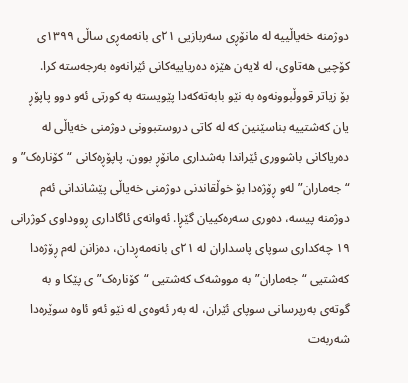دوژمنە خەیاڵییە لە مانۆڕی سەربازیی ٢١ی بانەمەڕی ساڵی ١٣٩٩ی کۆچیی هەتاوی، لە لایەن هێزە دەریاییەکانی ئێرانەوە بەرجەستە کرا.
بۆ زیاتر قووڵبوونەوە بە نێو بابەتەکەدا پێویستە بە کورتی ئەو دوو پاپۆڕ یان کەشتییە بناسێنین کە لە کاتی دروستبوونی دوژمنی خەیاڵی لە دەریاکانی باشووری ئێراندا بەشداری مانۆڕ بوون. پاپۆڕەکانی “کۆنارەک” و “جەماران” لەو ڕۆژەدا بۆ خوڵقاندنی دوژمنی خەیاڵی پێشاندانی ئەم دوژمنە پیسە، دەوری سەرەکییان گێڕا. ئەوانەی ئاگاداری ڕووداوی کوژرانی ١٩ چەکداری سوپای پاسداران لە ٢١ی بانەمەڕدان، دەزانن لەم ڕۆژەدا کەشتیی “جەماران” بە مووشەک کەشتیی “کۆنارەک”ی پێکا و بە گوتەی بەرپرسانی سوپای ئێران، لە بەر ئەوەی لە نێو ئەو ئاوە سوێرەدا شەربەت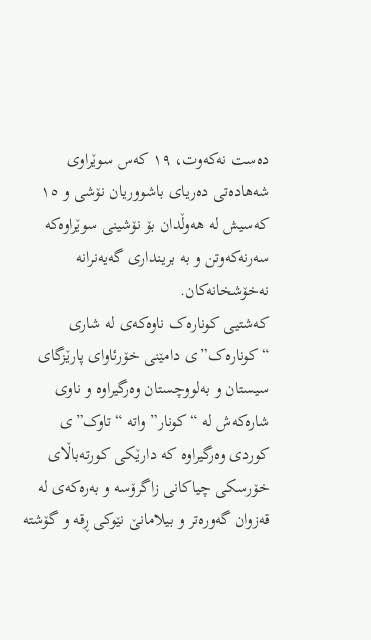دەست نەکەوت، ١٩ کەس سوێراوی شەهادەتی دەریای باشووریان نۆشی و ١٥ کەسیش لە هەوڵدان بۆ نۆشینی سوێراوەکە سەرنەکەوتن و بە برینداری گەیەنرانە نەخۆشخانەکان.
کەشتیی کونارەک ناوەکەی لە شاری “کونارەک”ی دامێنی خۆرئاوای پارێزگای سیستان و بەلووچستان وەرگیراوە و ناوی شارەکەش لە “کونار” واتە “تاوک”ی کوردی وەرگیراوە کە دارێکی کورتەباڵای خۆرسکی چیاکانی زاگرۆسە و بەرەکەی لە قەزوان گەورەتر و بیلامانێ نێوکی ڕقە و گۆشتە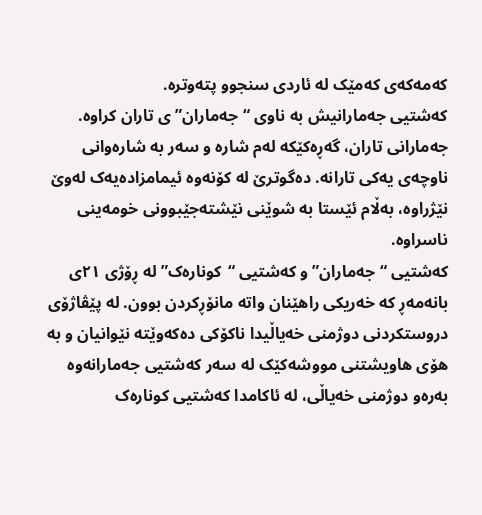کەمەکەی کەمێک لە ئاردی سنجوو پتەوترە.
کەشتیی جەمارانیش بە ناوی “جەماران”ی تاران کراوە. جەمارانی تاران، گەڕەکێکە لەم شارە و سەر بە شارەوانی ناوچەی یەکی تارانە. دەگوترێ لە کۆنەوە ئیمامزادەیەک لەوێ نێژراوە، بەڵام ئێستا بە شوێنی نێشتەجێبوونی خومەینی ناسراوە.
کەشتیی “جەماران” و کەشتیی “کونارەک” لە ڕۆژی ٢١ی بانەمەڕ کە خەریکی راهێنان واتە مانۆڕکردن بوون. لە پێڤاژۆی دروستکردنی دوژمنی خەیاڵیدا ناکۆکی دەکەوێتە نێوانیان و بە هۆی هاویشتنی مووشەکێک لە سەر کەشتیی جەمارانەوە بەرەو دوژمنی خەیاڵی، لە ئاکامدا کەشتیی کونارەک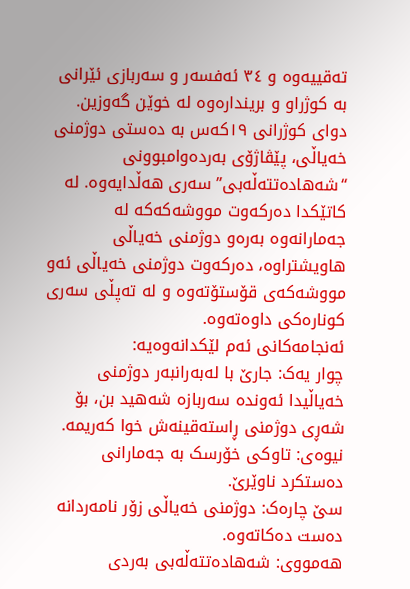تەقییەوە و ٣٤ ئەفسەر و سەربازی ئێرانی بە کوژراو و بریندارەوە لە خوێن گەوزین.
دوای کوژرانی ١٩کەس بە دەستی دوژمنی خەیاڵی، پێڤاژۆی بەردەوامبوونی “شەهادەتتەڵەبی” سەری هەڵدایەوە. لە کاتێکدا دەرکەوت مووشەکەکە لە جەمارانەوە بەرەو دوژمنی خەیاڵی هاویشتراوە، دەرکەوت دوژمنی خەیاڵی ئەو مووشەکەی قۆستۆتەوە و لە تەپڵی سەری کونارەکی داوەتەوە.
ئەنجامەکانی ئەم لێکدانەوەیە:
چوار یەک: جارێ با لەبەرانبەر دوژمنی خەیاڵیدا ئەوندە سەربازە شەهید بن، بۆ شەڕی دوژمنی ڕاستەقینەش خوا کەریمە.
نیوەی: تاوکی خۆرسک بە جەمارانی دەستکرد ناوێرێ.
سێ چارەک: دوژمنی خەیاڵی زۆر نامەردانە دەست دەکاتەوە.
هەمووی: شەهادەتتەڵەبی بەردی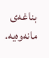بناغەی مانەوەیە.